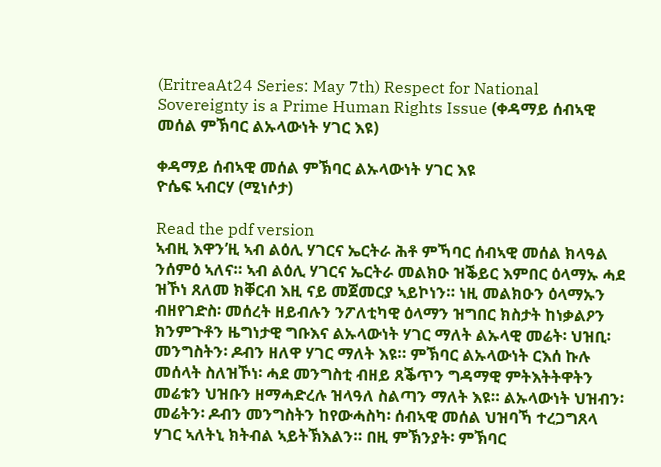(EritreaAt24 Series: May 7th) Respect for National Sovereignty is a Prime Human Rights Issue (ቀዳማይ ሰብኣዊ መሰል ምኽባር ልኡላውነት ሃገር እዩ)

ቀዳማይ ሰብኣዊ መሰል ምኽባር ልኡላውነት ሃገር እዩ
ዮሴፍ ኣብርሃ (ሚነሶታ)

Read the pdf version
ኣብዚ እዋን’ዚ ኣብ ልዕሊ ሃገርና ኤርትራ ሕቶ ምኻባር ሰብኣዊ መሰል ክላዓል ንሰምዕ ኣለና። ኣብ ልዕሊ ሃገርና ኤርትራ መልክዑ ዝቕይር እምበር ዕላማኡ ሓደ ዝኾነ ጸለመ ክቐርብ እዚ ናይ መጀመርያ ኣይኮነን። ነዚ መልክዑን ዕላማኡን ብዘየገድስ፡ መሰረት ዘይብሉን ንፖለቲካዊ ዕላማን ዝግበር ክስታት ከነቃልዖን ክንምጉቶን ዜግነታዊ ግቡእና ልኡላውነት ሃገር ማለት ልኡላዊ መሬት፡ ህዝቢ፡ መንግስትን፡ ዶብን ዘለዋ ሃገር ማለት እዩ። ምኽባር ልኡላውነት ርእሰ ኩሉ መሰላት ስለዝኾነ፡ ሓደ መንግስቲ ብዘይ ጸቕጥን ግዳማዊ ምትእትትዋትን መሬቱን ህዝቡን ዘማሓድረሉ ዝላዓለ ስልጣን ማለት እዩ። ልኡላውነት ህዝብን፡ መሬትን፡ ዶብን መንግስትን ከየውሓስካ፡ ሰብኣዊ መሰል ህዝባኻ ተረጋግጸላ ሃገር ኣለትኒ ክትብል ኣይትኽእልን። በዚ ምኽንያት፡ ምኽባር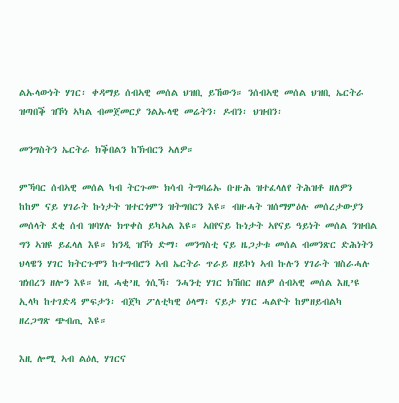ልኡላውነት ሃገር፡ ቀዳማይ ሰብኣዊ መሰል ህዝቢ ይኸውን። ንሰብኣዊ መሰል ህዝቢ ኤርትራ ዝጣበቕ ዝኾነ ኣካል ብመጀመርያ ንልኡላዊ መሬትን፡ ዶብን፡ ህዝብን፡

መንግስትን ኤርትራ ክቕበልን ከኽብርን ኣለዎ።

ምኻባር ሰብኣዊ መሰል ካብ ትርጉሙ ክሳብ ትግባሬኡ ቡዙሕ ዝተፈላለየ ትሕዝቶ ዘለዎን ከከም ናይ ሃገራት ኩነታት ዝተርጎምን ዝትግበርን እዩ። ብዙሓት ዝሰማምዕሉ መሰረታውያን መሰላት ደቂ ሰብ ዝባሃሉ ክጥቀስ ይካኣል እዩ። ኣበየናይ ኩነታት ኣየናይ ዓይነት መሰል ንዝብል ግን ኣዝዩ ይፈላለ እዩ። ክንዲ ዝኾነ ድማ፡ መንግስቲ ናይ ዜጋታቱ መሰል ብመንጽር ድሕነትን ህላዌን ሃገር ክትርጉሞን ከተግብሮን ኣብ ኤርትራ ጥራይ ዘይኮነ ኣብ ኩሉን ሃገራት ዝስራሓሉ ዝነበረን ዘሎን እዩ። ነዚ ሓቂ’ዚ ጎሲኻ፡ ንሓንቲ ሃገር ክኸበር ዘለዎ ሰብኣዊ መሰል እዚ’ዩ ኢላካ ከተገድዳ ምፍታን፡ ብጀካ ፖለቲካዊ ዕላማ፡ ናይታ ሃገር ሓልዮት ከምዘይብልካ ዘረጋግጽ ጭብጢ እዩ።

እዚ ሎሚ ኣብ ልዕሊ ሃገርና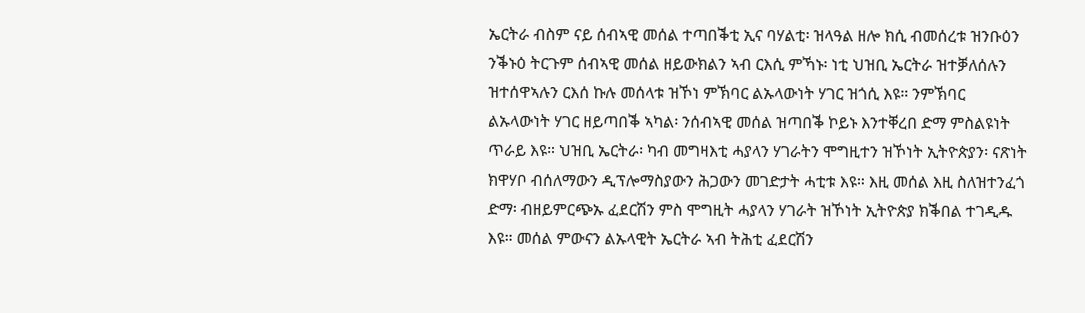ኤርትራ ብስም ናይ ሰብኣዊ መሰል ተጣበቕቲ ኢና ባሃልቲ፡ ዝላዓል ዘሎ ክሲ ብመሰረቱ ዝንቡዕን ንቕኑዕ ትርጉም ሰብኣዊ መሰል ዘይውክልን ኣብ ርእሲ ምኻኑ፡ ነቲ ህዝቢ ኤርትራ ዝተቓለሰሉን ዝተሰዋኣሉን ርእሰ ኩሉ መሰላቱ ዝኾነ ምኽባር ልኡላውነት ሃገር ዝጎሲ እዩ። ንምኽባር ልኡላውነት ሃገር ዘይጣበቕ ኣካል፡ ንሰብኣዊ መሰል ዝጣበቕ ኮይኑ እንተቐረበ ድማ ምስልዩነት ጥራይ እዩ። ህዝቢ ኤርትራ፡ ካብ መግዛእቲ ሓያላን ሃገራትን ሞግዚተን ዝኾነት ኢትዮጵያን፡ ናጽነት ክዋሃቦ ብሰለማውን ዲፕሎማስያውን ሕጋውን መገድታት ሓቲቱ እዩ። እዚ መሰል እዚ ስለዝተንፈጎ ድማ፡ ብዘይምርጭኡ ፈደርሽን ምስ ሞግዚት ሓያላን ሃገራት ዝኾነት ኢትዮጵያ ክቕበል ተገዲዱ እዩ። መሰል ምውናን ልኡላዊት ኤርትራ ኣብ ትሕቲ ፈደርሽን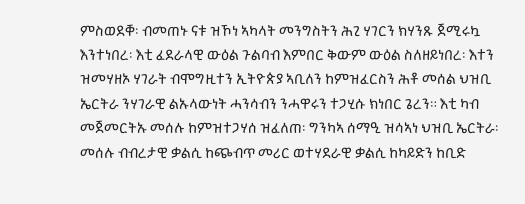ምስወደቐ፡ ብመጠኑ ናቱ ዝኾነ ኣካላት መንግስትን ሕጊ ሃገርን ክሃንጹ ጀሚሩኳ እንተነበረ፡ እቲ ፈደራላዊ ውዕል ጉልባብ እምበር ቅውም ውዕል ስለዘይነበረ፡ እተን ዝመሃዘኦ ሃገራት ብሞግዚተን ኢትዮጵያ ኣቢለን ከምዝፈርስን ሕቶ መሰል ህዝቢ ኤርትራ ንሃገራዊ ልኡላውነት ሓንሳብን ንሓዋሩን ተጋሂሱ ክነበር ጌረን። እቲ ካብ መጀመርትኡ መሰሉ ከምዝተጋሃሰ ዝፈለጠ፡ ግንካኣ ሰማዒ ዝሳኣነ ህዝቢ ኤርትራ፡ መሰሉ ብብረታዊ ቃልሲ ከጭብጥ መሪር ወተሃደራዊ ቃልሲ ከካይድን ከቢድ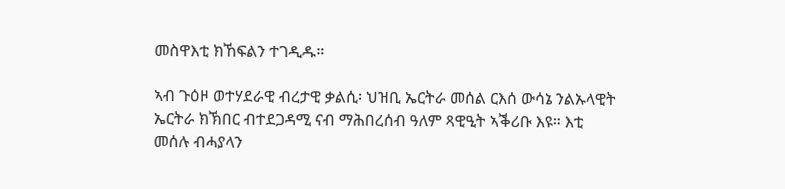መስዋእቲ ክኸፍልን ተገዲዱ።

ኣብ ጉዕዞ ወተሃደራዊ ብረታዊ ቃልሲ፡ ህዝቢ ኤርትራ መሰል ርእሰ ውሳኔ ንልኡላዊት ኤርትራ ክኽበር ብተደጋዳሚ ናብ ማሕበረሰብ ዓለም ጻዊዒት ኣቕሪቡ እዩ። እቲ መሰሉ ብሓያላን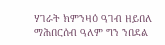ሃገራት ክምንዛዕ ዓገብ ዘይበለ ማሕበርሰብ ዓለም ግን ንበደል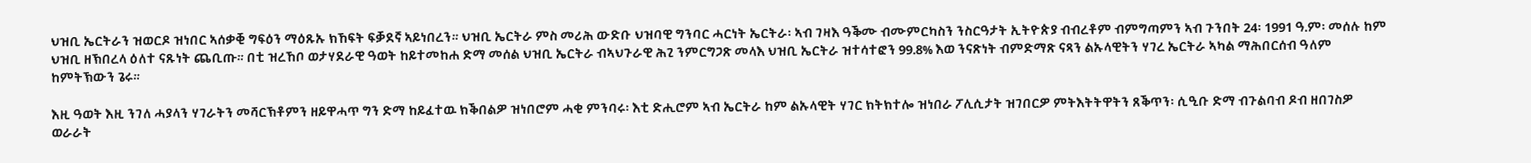ህዝቢ ኤርትራን ዝወርዶ ዝነበር ኣሰቃቒ ግፍዕን ማዕጹኡ ክኸፍት ፍቓደኛ ኣይነበረን። ህዝቢ ኤርትራ ምስ መሪሕ ውድቡ ህዝባዊ ግንባር ሓርነት ኤርትራ፡ ኣብ ገዛእ ዓቕሙ ብሙምርካስን ንስርዓታት ኢትዮጵያ ብብረቶም ብምግጣምን ኣብ ጉንበት 24፡ 1991 ዓ.ም፡ መሰሉ ከም ህዝቢ ዘኽበረላ ዕለተ ናጹነት ጨቢጡ። በቲ ዝረኸቦ ወታሃደራዊ ዓወት ከይተመከሐ ድማ መሰል ህዝቢ ኤርትራ ብኣህጉራዊ ሕጊ ንምርግጋጽ መላእ ህዝቢ ኤርትራ ዝተሳተፎን 99.8% እወ ንናጽነት ብምድማጽ ናጻን ልኡላዊትን ሃገረ ኤርትራ ኣካል ማሕበርሰብ ዓለም ከምትኽውን ጌሩ።

እዚ ዓወት እዚ ንገለ ሓያላን ሃገራትን መሻርኽቶምን ዘይዋሓጥ ግን ድማ ከይፈተዉ ክቕበልዎ ዝነበሮም ሓቂ ምንባሩ፡ እቲ ድሒሮም ኣብ ኤርትራ ከም ልኡላዊት ሃገር ክትክተሎ ዝነበራ ፖሊሲታት ዝገበርዎ ምትእትትዋትን ጸቕጥን፡ ሲዒቡ ድማ ብጉልባብ ዶብ ዘበገስዎ ወራራት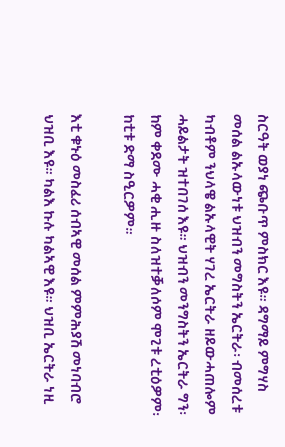ስርዓት ወያነ ጭቡጥ ምስክር እዩ። ዳግማይ ምግሃስ መሰል ልኡላውነቱ ህዝብን መግስትን ኤርትራ፡ ብመሰረቱ ካብቶም ንህላዌ ልኡላዊት ሃገረ ኤርትራ ዘይውሓጠሎም ሓይልታት ዝተበገሰ እዩ። ህዝብን መንግስትን ኤርትራ ግን፡ ከም ቀደሙ ሓቂ ሒዙ ስለዝተቓለሶም ሞጊቱ ረቲዕዎም፡ ከቲቱ ድማ ስዒርዎም።

እቲ ቁኑዕ መስፈሪ ሰብኣዊ መሰል ምምሕያሽ መነባብሮ ህዝቢ እዩ። ካልእ ኩሉ ካልኣዊ እዩ። ህዝቢ ኤርትራ ነዚ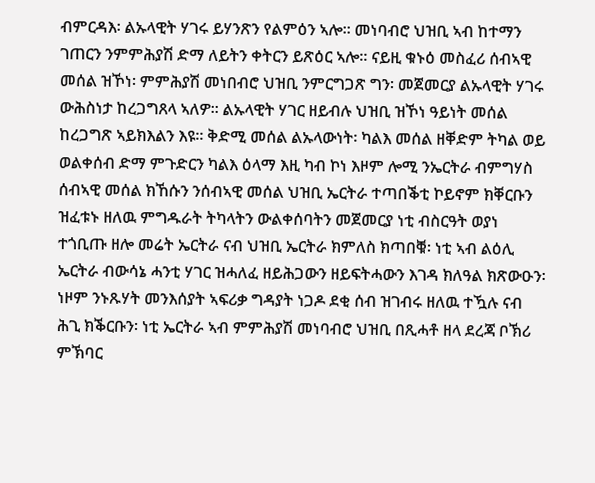ብምርዳእ፡ ልኡላዊት ሃገሩ ይሃንጽን የልምዕን ኣሎ። መነባብሮ ህዝቢ ኣብ ከተማን ገጠርን ንምምሕያሽ ድማ ለይትን ቀትርን ይጽዕር ኣሎ። ናይዚ ቁኑዕ መስፈሪ ሰብኣዊ መሰል ዝኾነ፡ ምምሕያሽ መነበብሮ ህዝቢ ንምርግጋጽ ግን፡ መጀመርያ ልኡላዊት ሃገሩ ውሕስነታ ከረጋግጸላ ኣለዎ። ልኡላዊት ሃገር ዘይብሉ ህዝቢ ዝኾነ ዓይነት መሰል ከረጋግጽ ኣይክእልን እዩ። ቅድሚ መሰል ልኡላውነት፡ ካልእ መሰል ዘቐድም ትካል ወይ ወልቀሰብ ድማ ምጉድርን ካልእ ዕላማ እዚ ካብ ኮነ እዞም ሎሚ ንኤርትራ ብምግሃስ ሰብኣዊ መሰል ክኸሱን ንሰብኣዊ መሰል ህዝቢ ኤርትራ ተጣበቕቲ ኮይኖም ክቐርቡን ዝፈቱኑ ዘለዉ ምግዱራት ትካላትን ውልቀሰባትን መጀመርያ ነቲ ብስርዓት ወያነ ተጎቢጡ ዘሎ መሬት ኤርትራ ናብ ህዝቢ ኤርትራ ክምለስ ክጣበቑ፡ ነቲ ኣብ ልዕሊ ኤርትራ ብውሳኔ ሓንቲ ሃገር ዝሓለፈ ዘይሕጋውን ዘይፍትሓውን እገዳ ክለዓል ክጽውዑን፡ ነዞም ንኑጹሃት መንእሰያት ኣፍሪቃ ግዳያት ነጋዶ ደቂ ሰብ ዝገብሩ ዘለዉ ተዃሉ ናብ ሕጊ ክቕርቡን፡ ነቲ ኤርትራ ኣብ ምምሕያሽ መነባብሮ ህዝቢ በጺሓቶ ዘላ ደረጃ ቦኽሪ ምኽባር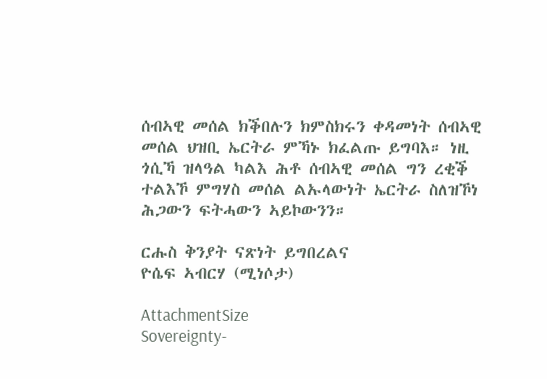ሰብኣዊ መሰል ክቕበሉን ክምስክሩን ቀዳመነት ሰብኣዊ መሰል ህዝቢ ኤርትራ ምኻኑ ክፈልጡ ይግባእ። ነዚ ጎሲኻ ዝላዓል ካልእ ሕቶ ሰብኣዊ መሰል ግን ረቂቕ ተልእኾ ምግሃስ መሰል ልኡላውነት ኤርትራ ስለዝኾነ ሕጋውን ፍትሓውን ኣይኮውንን።

ርሑስ ቅንያት ናጽነት ይግበረልና
ዮሴፍ ኣብርሃ (ሚነሶታ)

AttachmentSize
Sovereignty-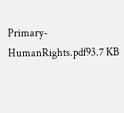Primary-HumanRights.pdf93.7 KB